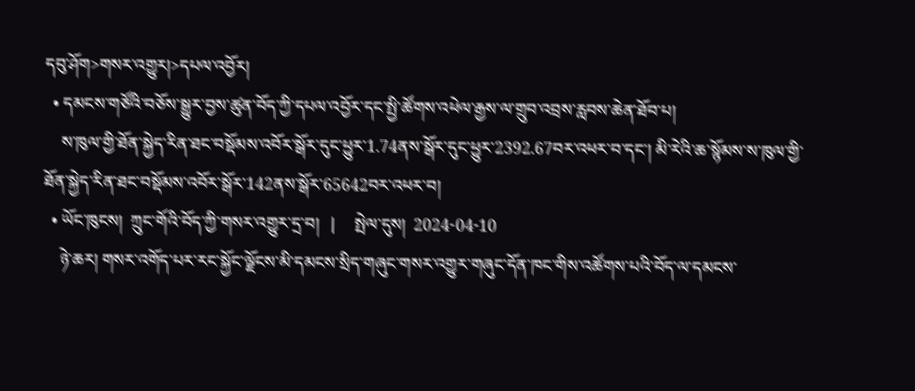དབུ་ཤོག>གསར་འགྱུར།>དཔལ་འབྱོར།
  • དམངས་གཙོའི་བཅོས་སྒྱུར་བྱས་ཚུན་བོད་ཀྱི་དཔལ་འབྱོར་དང་སྤྱི་ཚོགས་འཕེལ་རྒྱས་ལ་གྲུབ་འབྲས་རླབས་ཆེན་ཐོབ་པ།
    ས་ཁུལ་གྱི་ཐོན་སྐྱེད་རིན་ཐང་བསྡོམས་འབོར་སྒོར་དུང་ཕྱུར་1.74ནས་སྒོར་དུང་ཕྱུར་2392.67བར་འཕར་བ་དང་། མི་རེའི་ཆ་སྙོམས་ས་ཁུལ་གྱི་ཐོན་སྐྱེད་རིན་ཐང་བསྡོམས་འབོར་སྒོར་142ནས་སྒོར་65642བར་འཕར་བ།
  • ཡོང་ཁུངས།  ཀྲུང་གོའི་བོད་ཀྱི་གསར་འགྱུར་དྲ་བ།   |     སྤེལ་དུས།  2024-04-10
    ཉེ་ཆར། གསར་འགོད་པར་རང་སྐྱོང་ལྗོངས་མི་དམངས་སྲིད་གཞུང་གསར་འགྱུར་གཞུང་དོན་ཁང་གིས་འཚོགས་པའི་བོད་ལ་དམངས་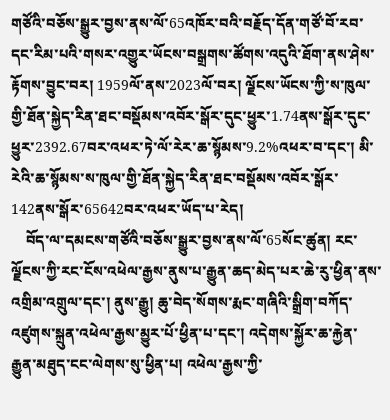གཙོའི་བཅོས་སྒྱུར་བྱས་ནས་ལོ་65འཁོར་བའི་བརྗོད་དོན་གཙོ་བོ་རབ་དང་རིམ་པའི་གསར་འགྱུར་ཡོངས་བསྒྲགས་ཚོགས་འདུའི་ཐོག་ནས་ཤེས་རྟོགས་བྱུང་བར། 1959ལོ་ནས་2023ལོ་བར། ལྗོངས་ཡོངས་ཀྱི་ས་ཁུལ་གྱི་ཐོན་སྐྱེད་རིན་ཐང་བསྡོམས་འབོར་སྒོར་དུང་ཕྱུར་1.74ནས་སྒོར་དུང་ཕྱུར་2392.67བར་འཕར་ཏེ་ལོ་རེར་ཆ་སྙོམས་9.2%འཕར་བ་དང་། མི་རེའི་ཆ་སྙོམས་ས་ཁུལ་གྱི་ཐོན་སྐྱེད་རིན་ཐང་བསྡོམས་འབོར་སྒོར་142ནས་སྒོར་65642བར་འཕར་ཡོད་པ་རེད།
    བོད་ལ་དམངས་གཙོའི་བཅོས་སྒྱུར་བྱས་ནས་ལོ་65སོང་ཚུན། རང་ལྗོངས་ཀྱི་རང་ངོས་འཕེལ་རྒྱས་ནུས་པ་རྒྱུན་ཆད་མེད་པར་ཆེ་རུ་ཕྱིན་ནས་འགྲིམ་འགྲུལ་དང་། ནུས་རྒྱུ། ཆུ་བེད་སོགས་རྨང་གཞིའི་སྒྲིག་བཀོད་འཛུགས་སྐྲུན་འཕེལ་རྒྱས་མྱུར་པོ་ཕྱིན་པ་དང་། འདེགས་སྐྱོར་ཆ་རྐྱེན་རྒྱུན་མཐུད་ངང་ལེགས་སུ་ཕྱིན་པ། འཕེལ་རྒྱས་ཀྱི་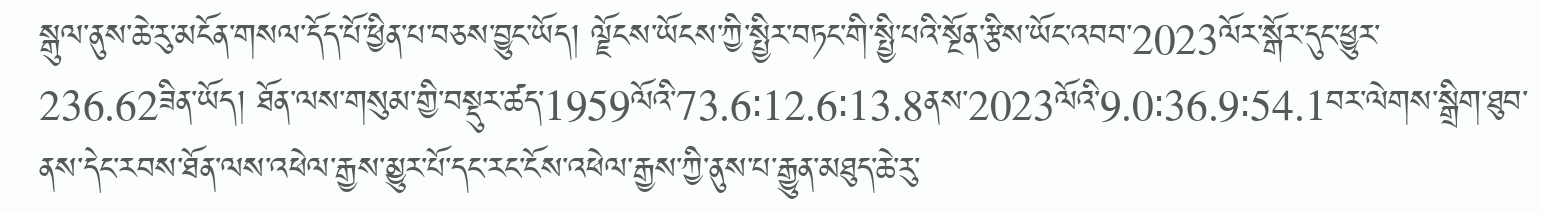སྒུལ་ནུས་ཆེ་རུ་མངོན་གསལ་དོད་པོ་ཕྱིན་པ་བཅས་བྱུང་ཡོད། ལྗོངས་ཡོངས་ཀྱི་སྤྱིར་བཏང་གི་སྤྱི་པའི་སྔོན་རྩིས་ཡོང་འབབ་2023ལོར་སྒོར་དུང་ཕྱུར་236.62ཟིན་ཡོད། ཐོན་ལས་གསུམ་གྱི་བསྡུར་ཚད་1959ལོའི་73.6∶12.6∶13.8ནས་2023ལོའི་9.0∶36.9∶54.1བར་ལེགས་སྒྲིག་ཐུབ་ནས་དེང་རབས་ཐོན་ལས་འཕེལ་རྒྱས་མྱུར་པོ་དང་རང་ངོས་འཕེལ་རྒྱས་ཀྱི་ནུས་པ་རྒྱུན་མཐུད་ཆེ་རུ་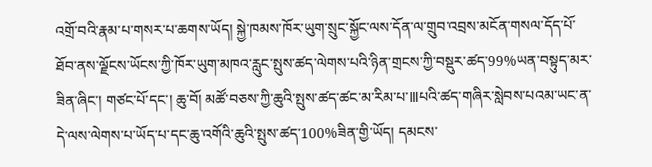འགྲོ་བའི་རྣམ་པ་གསར་པ་ཆགས་ཡོད། སྐྱེ་ཁམས་ཁོར་ཡུག་སྲུང་སྐྱོང་ལས་དོན་ལ་གྲུབ་འབྲས་མངོན་གསལ་དོད་པོ་ཐོབ་ནས་ལྗོངས་ཡོངས་ཀྱི་ཁོར་ཡུག་མཁའ་རླུང་སྤུས་ཚད་ལེགས་པའི་ཉིན་གྲངས་ཀྱི་བསྡུར་ཚད་99%ཡན་བསྟུད་མར་ཟིན་ཞིང་། གཙང་པོ་དང་། ཆུ་བོ། མཚོ་བཅས་ཀྱི་ཆུའི་སྤུས་ཚད་ཚང་མ་རིམ་པ་Ⅲཔའི་ཚད་གཞིར་སླེབས་པའམ་ཡང་ན་དེ་ལས་ལེགས་པ་ཡོད་པ་དང་ཆུ་འགོའི་ཆུའི་སྤུས་ཚད་100%ཟིན་གྱི་ཡོད། དམངས་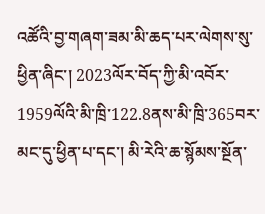འཚོའི་བྱ་གཞག་ཟམ་མི་ཆད་པར་ལེགས་སུ་ཕྱིན་ཞིང་། 2023ལོར་བོད་ཀྱི་མི་འབོར་1959ལོའི་མི་ཁྲི་122.8ནས་མི་ཁྲི་365བར་མང་དུ་ཕྱིན་པ་དང་། མི་རེའི་ཆ་སྙོམས་སྔོན་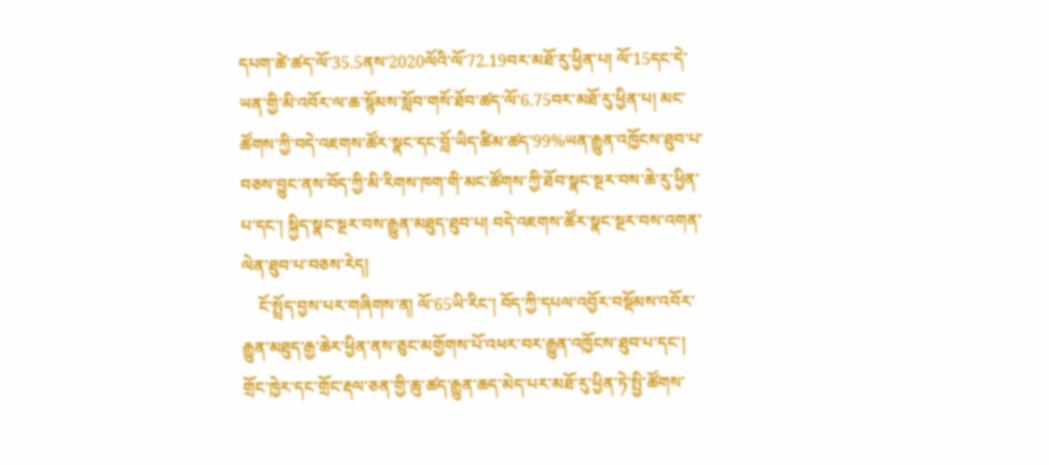དཔག་ཚེ་ཚད་ལོ་35.5ནས་2020ལོའི་ལོ་72.19བར་མཐོ་རུ་ཕྱིན་པ། ལོ་15དང་དེ་ཡན་གྱི་མི་འབོར་ལ་ཆ་སྙོམས་སློབ་གསོ་ཐོབ་ཚད་ལོ་6.75བར་མཐོ་རུ་ཕྱིན་པ། མང་ཚོགས་ཀྱི་བདེ་འཇགས་ཚོར་སྣང་དང་བློ་ཡིད་ཚིམ་ཚད་99%ཡན་རྒྱུན་འཁྱོངས་ཐུབ་པ་བཅས་བྱུང་ནས་བོད་ཀྱི་མི་རིགས་ཁག་གི་མང་ཚོགས་ཀྱི་ཐོབ་སྣང་སྔར་བས་ཆེ་རུ་ཕྱིན་པ་དང་། སྐྱིད་སྣང་སྔར་བས་རྒྱུན་མཐུད་ཐུབ་པ། བདེ་འཇགས་ཚོར་སྣང་སྔར་བས་འགན་ལེན་ཐུབ་པ་བཅས་རེད།
    ངོ་སྤྲོད་བྱས་པར་གཞིགས་ན། ལོ་65ཡི་རིང་། བོད་ཀྱི་དཔལ་འབྱོར་བསྡོམས་འབོར་རྒྱུན་མཐུད་རྒྱ་ཆེར་ཕྱིན་ནས་ཅུང་མགྱོགས་པོ་འཕར་བར་རྒྱུན་འཁྱོངས་ཐུབ་པ་དང་། གྲོང་ཁྱེར་དང་གྲོང་རྡལ་ཅན་གྱི་ཆུ་ཚད་རྒྱུན་ཆད་མེད་པར་མཐོ་རུ་ཕྱིན་ཏེ་སྤྱི་ཚོགས་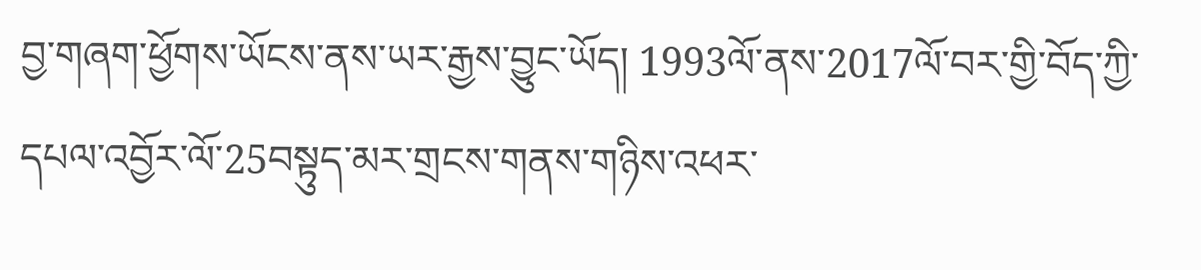བྱ་གཞག་ཕྱོགས་ཡོངས་ནས་ཡར་རྒྱས་བྱུང་ཡོད། 1993ལོ་ནས་2017ལོ་བར་གྱི་བོད་ཀྱི་དཔལ་འབྱོར་ལོ་25བསྟུད་མར་གྲངས་གནས་གཉིས་འཕར་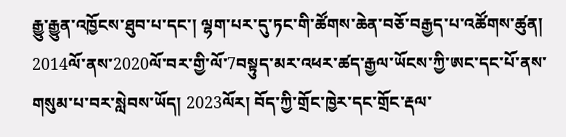རྒྱུ་རྒྱུན་འཁྱོངས་ཐུབ་པ་དང་། ལྷག་པར་དུ་ཏང་གི་ཚོགས་ཆེན་བཅོ་བརྒྱད་པ་འཚོགས་ཚུན། 2014ལོ་ནས་2020ལོ་བར་གྱི་ལོ་7བསྟུད་མར་འཕར་ཚད་རྒྱལ་ཡོངས་ཀྱི་ཨང་དང་པོ་ནས་གསུམ་པ་བར་སླེབས་ཡོད། 2023ལོར། བོད་ཀྱི་གྲོང་ཁྱེར་དང་གྲོང་རྡལ་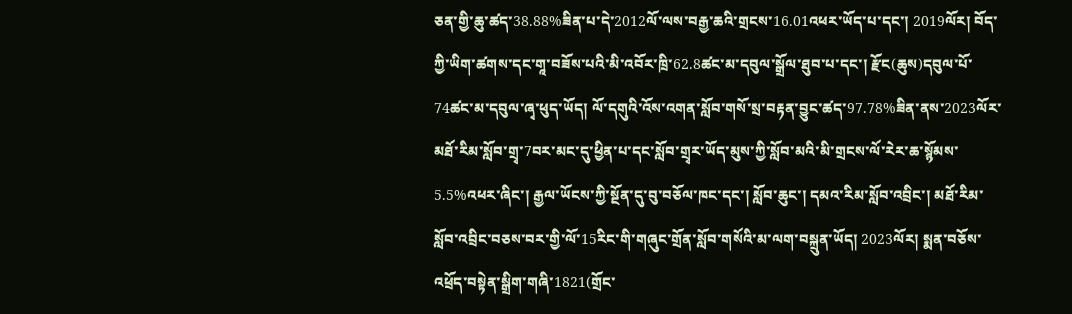ཅན་གྱི་ཆུ་ཚད་38.88%ཟིན་པ་དེ་2012ལོ་ལས་བརྒྱ་ཆའི་གྲངས་16.01འཕར་ཡོད་པ་དང་། 2019ལོར། བོད་ཀྱི་ཡིག་ཚགས་དང་གཱ་བཟོས་པའི་མི་འབོར་ཁྲི་62.8ཚང་མ་དབུལ་སྒྲོལ་ཐུབ་པ་དང་། རྫོང(ཆུས)དབུལ་པོ་74ཚང་མ་དབུལ་ཞྭ་ཕུད་ཡོད། ལོ་དགུའི་འོས་འགན་སློབ་གསོ་སྲ་བརྟན་བྱུང་ཚད་97.78%ཟིན་ནས་2023ལོར་མཐོ་རིམ་སློབ་གྲྭ་7བར་མང་དུ་ཕྱིན་པ་དང་སློབ་གྲྭར་ཡོད་མུས་ཀྱི་སློབ་མའི་མི་གྲངས་ལོ་རེར་ཆ་སྙོམས་5.5%འཕར་ཞིང་། རྒྱལ་ཡོངས་ཀྱི་སྔོན་དུ་བུ་བཅོལ་ཁང་དང་། སློབ་ཆུང་། དམའ་རིམ་སློབ་འབྲིང་། མཐོ་རིམ་སློབ་འབྲིང་བཅས་བར་གྱི་ལོ་15རིང་གི་གཞུང་གྲོན་སློབ་གསོའི་མ་ལག་བསྐྲུན་ཡོད། 2023ལོར། སྨན་བཅོས་འཕྲོད་བསྟེན་སྒྲིག་གཞི་1821(གྲོང་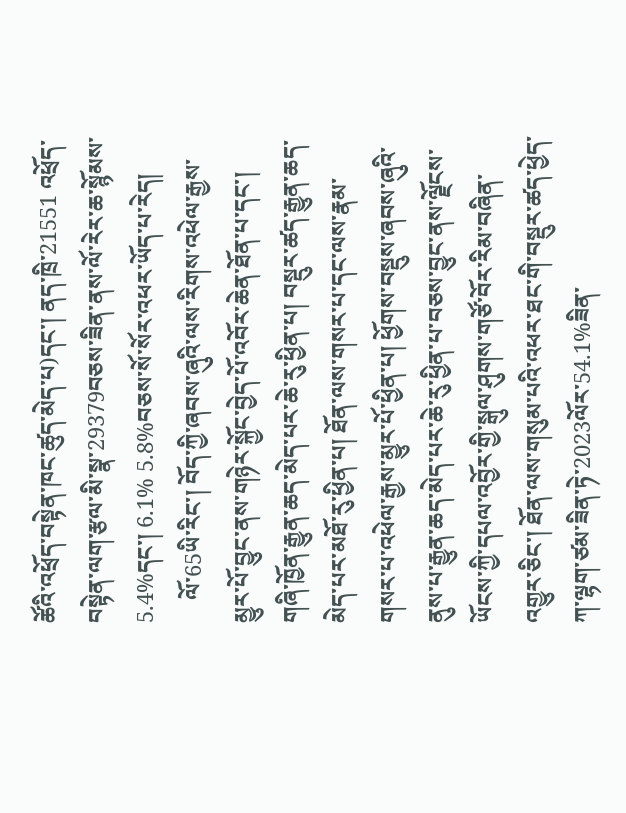ཚོའི་འཕྲོད་བསྟེན་ཁང་ཚུད་མེད་པ)དང་། ནད་ཁྲི་21551 འཕྲོད་བསྟེན་ལག་རྩལ་མི་སྣ་29379བཅས་ཟིན་ནས་ལོ་རེར་ཆ་སྙོམས་5.4%དང་། 6.1% 5.8%བཅས་སོ་སོར་འཕར་ཡོད་པ་རེད།
    ལོ་65ཡི་རིང་། བོད་ཀྱི་ཞབས་ཞུའི་ལས་རིགས་འཕེལ་རྒྱས་མྱུར་པོ་བྱུང་ནས་གཉེར་སྐྱོང་བྱེད་པོ་འབོར་ཆེན་ཐོན་པ་དང་། གཞི་ཁྱོན་རྒྱུན་ཆད་མེད་པར་ཆེ་རུ་ཕྱིན་པ། བསྡུར་ཚད་རྒྱུན་ཆད་མེད་པར་མཐོ་རུ་ཕྱིན་པ། ཐོན་ལས་གསར་པ་དང་ལས་རྣམ་གསར་པ་འཕེལ་རྒྱས་མྱུར་པོ་ཕྱིན་པ། ཕྱོགས་བསྡུས་ཞབས་ཞུའི་ནུས་པ་རྒྱུན་ཆད་མེད་པར་ཆེ་རུ་ཕྱིན་པ་བཅས་བྱུང་ནས་ལྗོངས་ཡོངས་ཀྱི་དཔལ་འབྱོར་གྱི་སྒུལ་ཤུགས་གཙོ་བོར་རིམ་བཞིན་འགྱུར་ཅིང་། ཐོན་ལས་གསུམ་པའི་འཕར་ཐང་གི་བསྡུར་ཚད་ཕྱེད་ཀ་ལྷག་ཙམ་ཟིན་ཏེ་2023ལོར་54.1%ཟིན་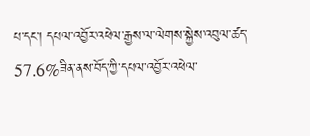པ་དང་། དཔལ་འབྱོར་འཕེལ་རྒྱས་ལ་ལེགས་སྐྱེས་འབུལ་ཚད་57.6%ཟིན་ནས་བོད་ཀྱི་དཔལ་འབྱོར་འཕེལ་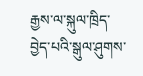རྒྱས་ལ་སྐུལ་ཁྲིད་བྱེད་པའི་སྒུལ་ཤུགས་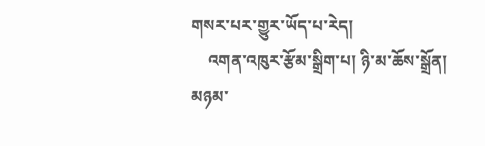གསར་པར་གྱུར་ཡོད་པ་རེད།
    འགན་འཁུར་རྩོམ་སྒྲིག་པ། ཉི་མ་ཆོས་སྒྲོན།
མཉམ་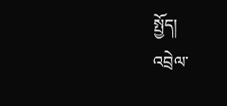སྤྱོད།
འབྲེལ་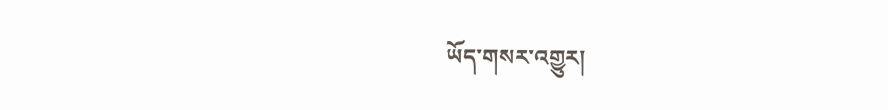ཡོད་གསར་འགྱུར།